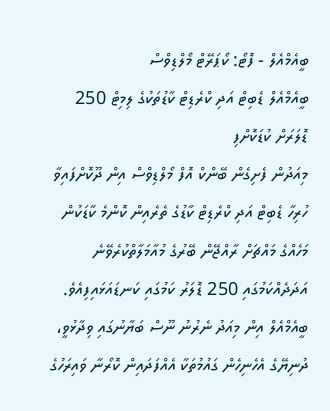ބީއެމްއެލް - ފޮޓޯ: ކޯޕަރޭޓް މޯލްޑިވްސް
ބީއެމްއެލް ޑެބިޓް އަދި ކްރެޑިޓް ކާޑުތަކުގެ ލިމިޓް 250 ޑޮލަރަށް ކުޑަކޮށްފި
މިއަދުން ފެށިގެން ބޭންކް އޮފް މޯލްޑިވްސް އިން ދޫކޮށްފައިވާ ހުރިހާ ޑެބިޓް އަދި ކްރެޑިޓް ކާޑުގެ ތެރެއިން ކޮންމެ ކާޑަކުން މަހެއްގެ މައްޗަށް ރާއްޖޭން ބޭރުގެ މުއާމަލާތްކުރެވޭނެ އަދަދެއްކަމުގައި 250 ޑޮލަރު ކަމުގައި ކަނޑައަޅައިފިއެވެ.
ބީއެމްއެލް އިން މިއަދު ނެރުނު ނޫސް ބަޔާނުގައި ވިދާޅުވީ، ދުނިޔޭގެ އެހެނިހެން ގައުމުތަކާ އެއްފަދައިން ކޮރޯނާ ވައިރަހުގެ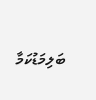ބަލިމަޑުކަމާ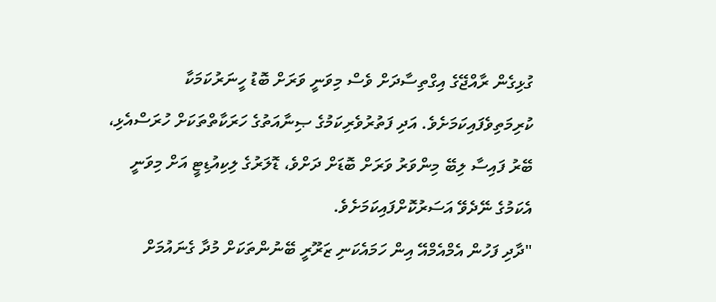ގުޅިގެން ރާއްޖޭގެ އިގްތިސާދަށް ވެސް މިވަނީ ވަރަށް ބޮޑު ހީނަރުކަމަކާ ކުރިމަތިވެފައިކަމަށެވެ. އަދި ފަތުރުވެރިކަމުގެ ޞިނާއަތުގެ ހަރަކާތްތަކަށް ހުރަސްއެޅި، ބޭރު ފައިސާ ލިބޭ މިންވަރު ވަރަށް ބޮޑަށް ދަށްވެ، ޑޮލަރުގެ ލިކިއުޑިޓީ އަށް މިވަނީ އެކަމުގެ ނޭދެވޭ އަސަރުކޮށްފައިކަމަށެވެ.
"ދާދި ފަހުން އެމްއެމްއޭ އިން ހަމައެކަނި ޒަރޫރީ ބޭނުންތަކަށް މުދާ ގެނައުމަށް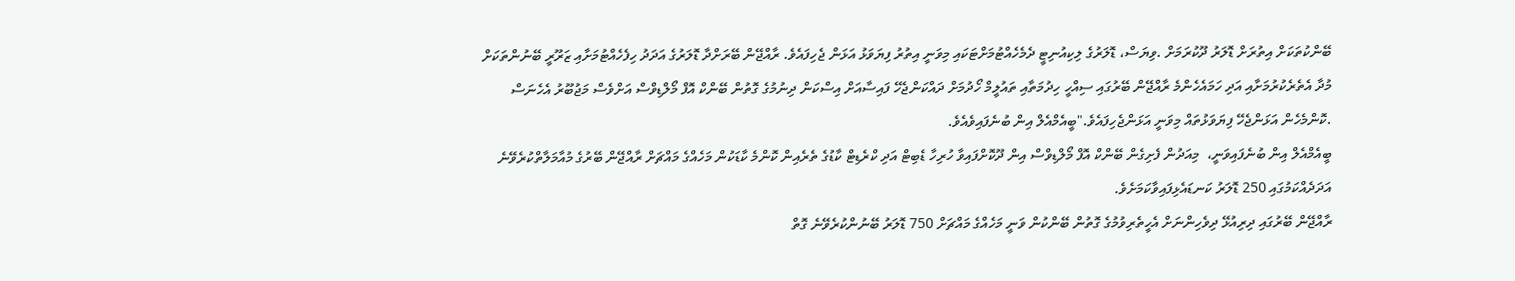ބޭންކުތަކަށް އިތުރަށް ޑޮލަރު ދޫކުރަމަށް .ވިޔަސް، ޑޮލަރުގެ ލިކިއުނިޓީ ދެމެހެއްޓުމަށްޓަކައި މިވަނީ އިތުރު ފިޔަވަޅު އަޅަން ޖެހިފައެވެ. ރާއްޖޭން ބޭރަށްދާ ޑޮލަރުގެ އަދަދު ހިފެހެއްޓުމަށާއި ޒަރޫރީ ބޭނުންތަކަށް މުދާ އެތެރެކުރުމަށާއި އަދި ހަމައެހެންމެ ރާއްޖޭން ބޭރުގައި ސިއްހީ ހިދުމަތާއި ތައުލީމް ހޯދުމަށް ދައްކަންޖެހޭ ފައިސާއަށް އިސްކަން ދިނުމުގެ ގޮތުން ބޭންކް އޮފް މޯލްޑިވްސް އަށްވެސް މަޖުބޫރު އެހެނަސް .ކޮންމެހެން އަޅަންޖެހޭ ފިޔަވަޅުތައް މިވަނީ އަޅަންޖެހިފައެވެ."ބީއެމްއެލް އިން ބުނެފައިވެއެވެ.
ބީއެމްއެލް އިން ބުނެފައިވަނީ،  މިއަދުން ފެށިގެން ބޭންކް އޮފް މޯލްޑިވްސް އިން ދޫކޮށްފައިވާ ހުރިހާ ޑެބިޓް އަދި ކްރެޑިޓް ކާޑުގެ ތެރެއިން ކޮންމެ ކާޑަކުން މަހެއްގެ މައްޗަށް ރާއްޖޭން ބޭރުގެ މުއާމަލާތްކުރެވޭނެ އަދަދެއްކަމުގައި 250 ޑޮލަރު ކަނޑައެޅިފައިވާކަމަށެވެ.
ރާއްޖޭން ބޭރުގައި ދިރިއުޅޭ ދިވެހިންނަށް އެހީތެރިވުމުގެ ގޮތުން ބޭންކުން ވަނީ މަހެއްގެ މައްޗަށް 750 ޑޮލަރު ބޭނުންކުރެވޭނެ ގޮތް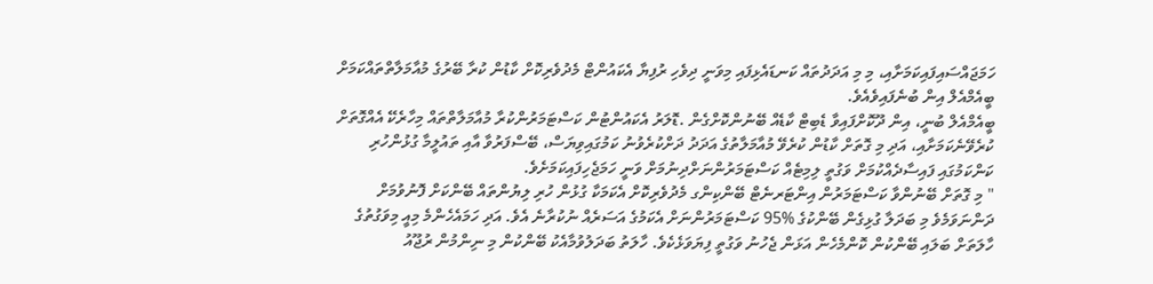ހަމަޖައްސައިފައިކަމަށާއި، މި މި އަދަދުތައް ކަނޑައެޅިފައި މިވަނީ ދިވެހި ރުފިޔާ އެކައުންޓް މެދުވެރިކޮށް ކާޑުން ކުރާ ބޭރުގެ މުއާމަލާތްތައްކަމަށް ބީއެމްއެލް އިން ބުނެފައިވެއެވެ.
ބީއެމްއެލް ބުނީ، އިން ދޫކޮށްފައިވާ ޑެބިޓް ކާޑެއް ބޭނުންކޮށްގެން .ޑޮލަރު އެކައުންޓުން ކަސްޓަމަރުންކުރާ މުއާމަލާތްތައް މިހާރެކޭ އެއްގޮތަށް ކުރެވޭނެކަމަށާއި، އަދި މި ގޮތަށް ކާޑުން ކުރެވޭ މުއާމަލާތުގެ އަދަދު ދަށްކުރެވުނު ކަމުގައިވިޔަސް، ބޭސްފަރުވާ އާއި ތައުލީމާ ގުޅުންހުރި ކަންކަމުގައި ފައިސާދެއްކުމަށް ވަގުތީ ލިމިޓެއް ކަސްޓަމަރުންނަށްދިނުމަށް ވަނީ ހަމަޖެހިފައިކަމަށެވެ.
" މި ގޮތަށް ބޭނުންވާ ކަސްޓަމަރުން އިންޓަރނެޓް ބޭންކިންގ މެދުވެރިކޮށް އެކަމަކާ ގުޅުން ހުރި ލިޔުންތައް ބޭންކަށް ފޮނުވުމަށް ދަންނަވަމެވެ މި ބަދަލާ ގުޅިގެން ބޭންކުގެ %95 ކަސްޓަމަރުންނަށް އެކަމުގެ އަސަރެއް ނުކުރާނެ އެވެ. އަދި ހަމައެހެންމެ މިއީ މިވަގުތުގެ ހާލަތަށް ބަލައި ބޭންކުން ކޮންމެހެން އަޅަން ޖެހުނު ވަގުތީ ފިޔަވަޅެކެވެ. ހާލަތު ބަދަލުވުމާއެކު ބޭންކުން މި ނިންމުން ރުޖޫއު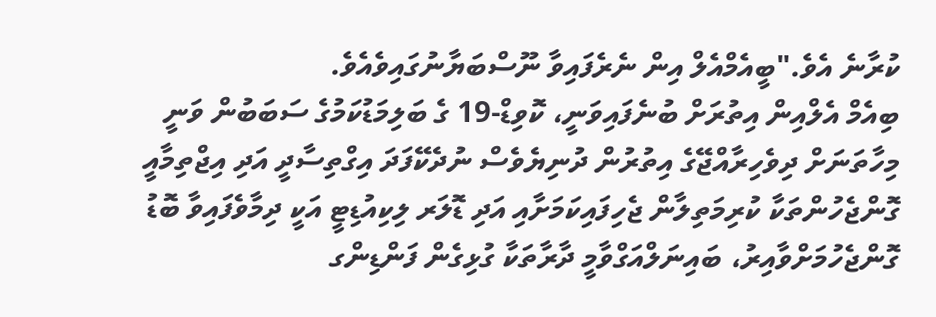ކުރާނެ އެވެ."ބީއެމްއެލް އިން ނެރެފައިވާ ނޫސްބަޔާނުގައިވެއެވެ.
ބިއެމް އެލްއިން އިތުރަށް ބުނެފައިވަނީ، ކޮވިޑް-19 ގެ ބަލިމަޑުކަމުގެ ސަބަބުން ވަނީ މިހާތަނަށް ދިވެހިރާއްޖޭގެ އިތުރުން ދުނިޔެވެސް ނުދެކޭފަދަ އިގްތިސާދީ އަދި އިޖްތިމާއީ ގޮންޖެހުންތަކާ ކުރިމަތިލާން ޖެހިފައިކަމަށާއި އަދި ޑޮލަރ ލިކިއުޑިޓީ އަކީ ދިމާވެފައިވާ ބޮޑު ގޮންޖެހުމަށްވާއިރު، ބައިނަލްއަގްވާމީ ދާރާތަކާ ގުޅިގެން ފަންޑިންގ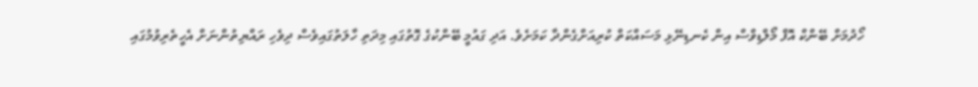ހޯދުމަށް ބޭންކް އޮފް މޯލްޑިވްސް އިން ކެނޑިނޭޅި މަސައްކަތް ކުރިއަށްގެންދާ ކަމަށެވެ. އަދި ގައުމީ ބޭންކުގެ ގޮތުގައި މިދަތި ހާލަތުގައިވެސް ދިވެހި ރައްޔިތުންނަށް އެހީތެރިވުމުގައި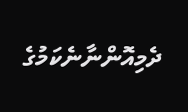ދެމިއޮންނާނެކަމުގެ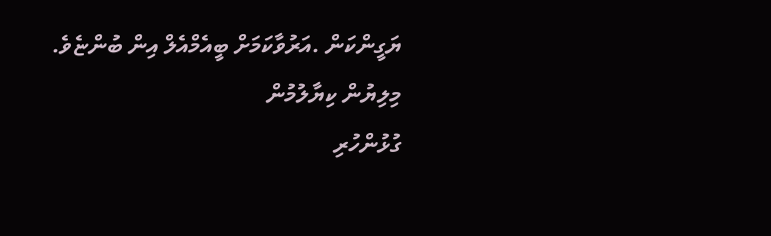ޔަގީންކަން .އަރުވާކަމަށް ބީއެމްއެލް އިން ބުންޏެވެ.
މިލިޔުން ކިޔާލުމުން
ގުޅުންހުރި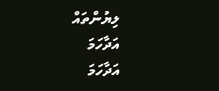ލިޔުންތައް
އަދާހަމަ
އަދާހަމަ